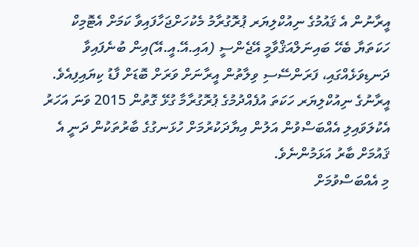އީރާނުން އެ ޤައުމުގެ ނިއުކްލިޔަރ ޕުރޮގުރާމު މެކުހަށްޖަހާފައިވާ ކަމަށް އެޓޮމިކް ހަކަތަޔާ ބެހޭ ބައިނަލްއަޤްވާމީ އޭޖެންސީ (އައި.އޭ.އީ.އޭ)އިން ބުނެފައިވާ ދަނޑިވަޅެއްގައި، ފަރަންސޭސި ވިލާތުން އީރާނަށް ވަރަށް ބޮޑަށް ފާޑު ކިޔައިފިއެވެ. އީރާނުގެ ނިއުކްލިޔަރ ހަކަތަ އުފެއްދުމުގެ ޕުރޮގުރާމާ ގުޅޭ ގޮތުން 2015 ވަނަ އަހަރު އެކުލަވައިލި އެއްބަސްވުން އަލުން އިޔާދަކުރުމަށް ހުޅަނގުގެ ބާރުތަކުން ދަނީ އެ ޤައުމަށް ބާރު އަޅަމުންނެވެ.
މި އެއްބަސްވުމަށް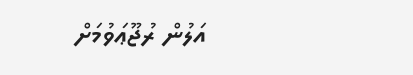އަލުން ރުޖޫޢަވުމަށް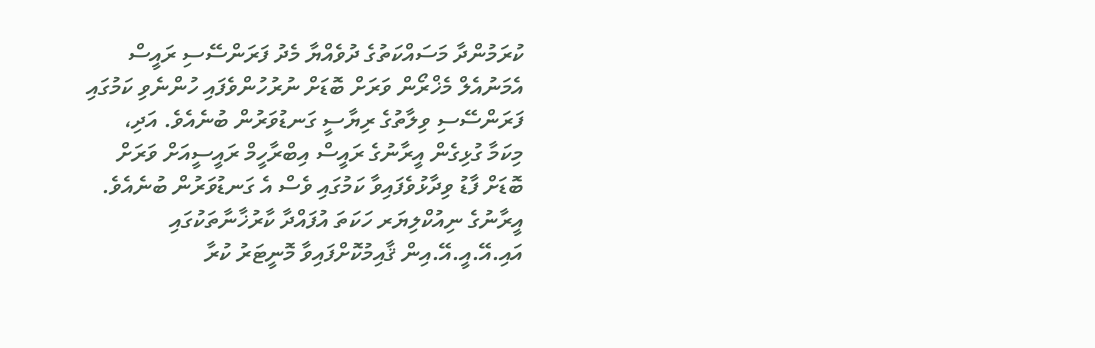ކުރަމުންދާ މަސައްކަތުގެ ދުވެއްޔާ މެދު ފަރަންސޭސި ރައީސް އެމަނުއެލް މެޚްރޯން ވަރަށް ބޮޑަށް ނުރުހުންވެފައި ހުންނެވި ކަމުގައި ފަރަންސޭސި ވިލާތުގެ ރިޔާސީ ގަނޑުވަރުން ބުނެއެވެ. އަދި، މިކަމާ ގުޅިގެން އީރާނުގެ ރައީސް އިބްރާހީމް ރައީސީއަށް ވަރަށް ބޮޑަށް ފާޑު ވިދާޅުވެފައިވާ ކަމުގައި ވެސް އެ ގަނޑުވަރުން ބުނެއެވެ.
އީރާނުގެ ނިއުކްލިޔަރ ހަކަތަ އުފައްދާ ކާރުޚާނާތަކުގައި އައި.އޭ.އީ.އޭ.އިން ޤާއިމުކޮށްފައިވާ މޮނީޓަރު ކުރާ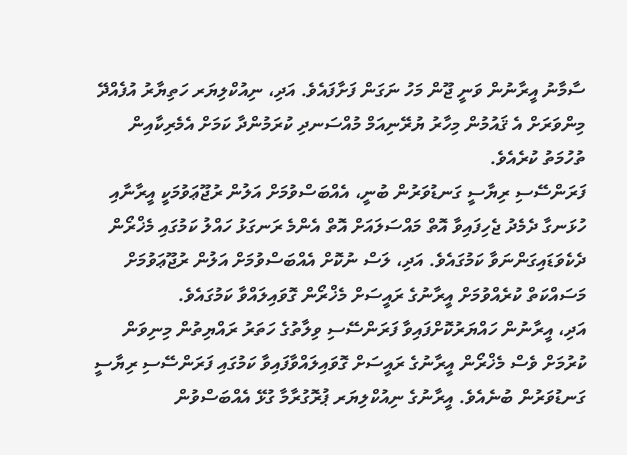ސާމާނު އީރާނުން ވަނީ ޖޫން މަހު ނަގަން ފަށާފައެވެ. އަދި، ނިއުކްލިޔަރ ހަތިޔާރު އުފެއްދޭ މިންވަރަށް އެ ޤައުމުން މިހާރު ޔުރޭނިއަމް މުއްސަނދި ކުރަމުންދާ ކަމަށް އެމެރިކާއިން ތުހުމަތު ކުރެއެވެ.
ފަރަންސޭސި ރިޔާސީ ގަނޑުވަރުން ބުނީ، އެއްބަސްވުމަށް އަލުން ރުޖޫޢަވުމަކީ އީރާނާއި ހުޅަނގާ ދެމެދު ޖެހިފައިވާ އޮތް މައްސަލައަށް އޮތް އެންމެ ރަނގަޅު ހައްލު ކަމުގައި މެޚްރޯން ދެކެވަޑައިގަންނަވާ ކަމުގައެވެ. އަދި، ލަސް ނުކޮށް އެއްބަސްވުމަށް އަލުން ރުޖޫޢަވުމަށް މަސައްކަތް ކުރެއްވުމަށް އީރާނުގެ ރައީސަށް މެޚްރޯން ގޮވައިލައްވާ ކަމުގައެވެ.
އަދި، އީރާނުން ހައްޔަރުކޮށްފައިވާ ފަރަންސޭސި ވިލާތުގެ ހަތަރު ރައްޔިތުން މިނިވަން ކުރުމަށް ވެސް މެޚްރޯން އީރާނުގެ ރައީސަށް ގޮވައިލައްވާފައިވާ ކަމުގައި ފަރަންސޭސި ރިޔާސީ ގަނޑުވަރުން ބުނެއެވެ. އީރާނުގެ ނިއުކްލިޔަރ ޕުރޮގުރާމާ ގުޅޭ އެއްބަސްވުން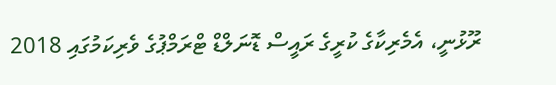ރޫޅުނީ، އެމެރިކާގެ ކުރީގެ ރައީސް ޑޮނަލްޑް ޓްރަމްޕުގެ ވެރިކަމުގައި 2018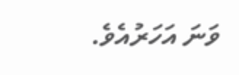ވަނަ އަހަރުއެވެ.